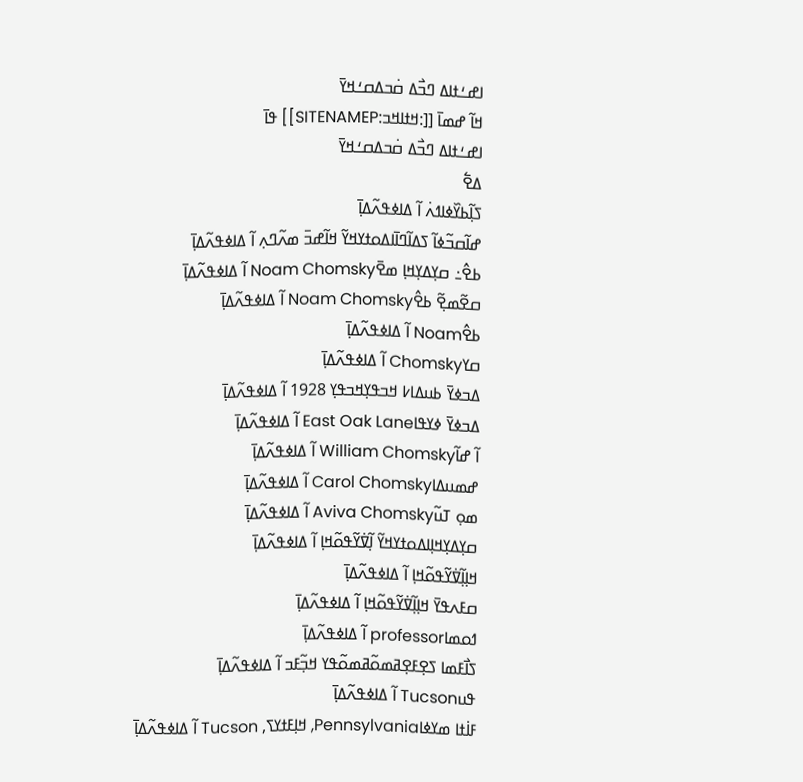ߊߝߑߙߊߡ ߣߏ߯ߡ ߛ߭ߏߡߛߑߞߌ߫
ߞߊ߬ ߝߘߊ߫ [[:ߞߙߊߞߏ:SITENAMEP]] ߟߊ߫
ߊߝߑߙߊߡ ߣߏ߯ߡ ߛ߭ߏߡߛߑߞߌ߫
ߡߐ߱
ߖߊ߲߬ߕߌ߰ߦߊߗߍ߭ ߊ߬ ߡߊߦߟߍ߬ߡߊ߲߫
ߝߊ߬ߛߏ߬ߦߊ߬ ߖߡߊ߬ߣߊ߫ߊߡߋߙߌߞߌ߬ ߞߊ߬ߝߏ߫ ߘߍ߬ߣߍ߲ ߊ߬ ߡߊߦߟߍ߬ߡߊ߲߫
ߕߐ߮߸ ߛߌ߲ߡߌ߲ߞߊ߲ ߘߐ߫Noam Chomsky ߊ߬ ߡߊߦߟߍ߬ߡߊ߲߫
ߛߐ߬ߘߐ߲߬ ߕߐ߮Noam Chomsky ߊ߬ ߡߊߦߟߍ߬ߡߊ߲߫
ߕߐ߮Noam ߊ߬ ߡߊߦߟߍ߬ߡߊ߲߫
ߛߌChomsky ߊ߬ ߡߊߦߟߍ߬ߡߊ߲߫
ߡߏߦߌ߫ ߕߎߡߊ߇ ߞߏߟߌ߲ߞߏߟߌ߲ 1928 ߊ߬ ߡߊߦߟߍ߬ߡߊ߲߫
ߡߏߦߌ߫ ߦߌߟߊEast Oak Lane ߊ߬ ߡߊߦߟߍ߬ߡߊ߲߫
ߊ߬ ߝߊ߬William Chomsky ߊ߬ ߡߊߦߟߍ߬ߡߊ߲߫
ߝߘߎߡߊCarol Chomsky ߊ߬ ߡߊߦߟߍ߬ߡߊ߲߫
ߘߋ߲ ߠߎ߬Aviva Chomsky ߊ߬ ߡߊߦߟߍ߬ߡߊ߲߫
ߛߌ߲ߡߌ߲ߞߊ߲ߊߡߋߙߌߞߌ߬ ߊ߲߬ߜ߭ߌ߬ߟߋ߬ߞߊ߲ ߊ߬ ߡߊߦߟߍ߬ߡߊ߲߫
ߞߊ߲ߊ߲߬ߜ߭ߌ߬ߟߋ߬ߞߊ߲ ߊ߬ ߡߊߦߟߍ߬ߡߊ߲߫
ߛߓߍߟߌ߫ ߞߊ߲ߊ߲߬ߜ߭ߌ߬ߟߋ߬ߞߊ߲ ߊ߬ ߡߊߦߟߍ߬ߡߊ߲߫
ߗߋߘߊprofessor ߊ߬ ߡߊߦߟߍ߬ߡߊ߲߫
ߖߊ߯ߓߘߊ ߖߐ߲ߓߐ߲ߥߘߋ߬ߥߘߋ߬ߟߌ ߞߏ߲߬ߓߏ ߊ߬ ߡߊߦߟߍ߬ߡߊ߲߫
ߟߎTucson ߊ߬ ߡߊߦߟߍ߬ߡߊ߲߫
ߓߊ߭ߙߊ ߘߌߦߊPennsylvania, ߞߊ߲ߓߙߌߖ, Tucson ߊ߬ ߡߊߦߟߍ߬ߡߊ߲߫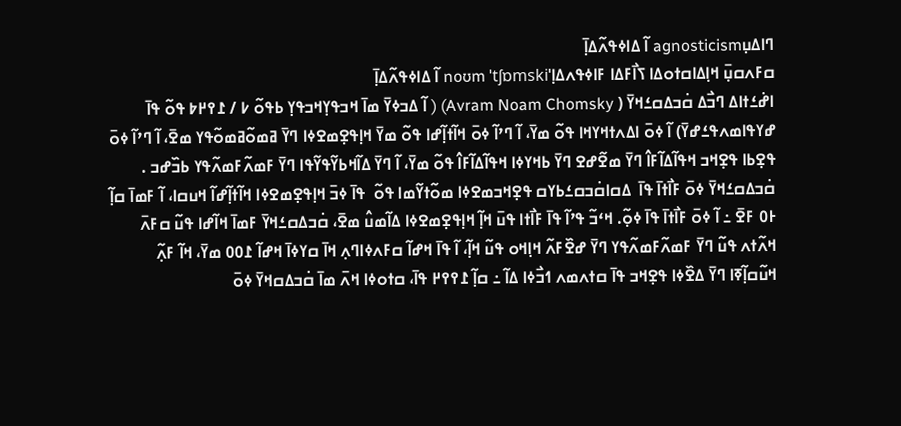ߣߊߡߎ߲agnosticism ߊ߬ ߡߊߦߟߍ߬ߡߊ߲߫
ߛߓߍߛߎ߲߫ ߞߊ߲ߡߊߛߙߋߡߊ ߖߊ߯ߓߡߊ ߓߊߦߟߍߡߊ߲ˈnoʊm ˈtʃɒmski ߊ߬ ߡߊߦߟߍ߬ߡߊ߲߫
ߊߝ߭ߑߙߊߡ ߣߏ߯ߡ ߛ߭ߏߡߛߑߞߌ߫ ( Avram Noam Chomsky) ( ߊ߬ ߡߏߦߌ߫ ߘߊ߫ ߞߏߟߌ߲ߞߏߟߌ߲ ߕߟߋ߬ ߇ / ߁߉߂߈ ߟߋ߬ ߟߊ߫ ߝߌߟߊߘߍߟߑߝߌ߫) ߊ߬ ߦߋ߫ ߊߡߍߙߞߌߞߊ ߟߋ߬ ߘߌ߫، ߊ߬ ߣߴߊ߬ ߦߋ߫ ߞߊ߬ߙߊ߲߬ߝߊ ߟߋ߬ ߘߌ߫ ߞߊ߲ߟߐ߲ߘߐߦߊ ߣߌ߫ ߥߘߋ߬ߥߘߋ߬ߟߌ ߘߐ߫، ߊ߬ ߣߴߊ߬ ߦߋ߫ ߟߐ߲ߕߊ ߟߐ߲ߞߏ ߞߟߊ߬ߡߊ߬ߓߊ߮ ߣߌ߫ ߘߐ߬ߝߐ ߣߌ߫ ߕߞߌߦߊ ߞߟߊ߬ߡߊ߬ߓߊ߮ ߟߋ߬ ߘߌ߫، ߊ߬ ߣߌ߫ ߡߊ߬ߞߕߌ߬ߟߌ߬ߟߊ ߣߌ߫ ߓߘߍ߬ߓߘߍ߬ߟߌ ߕߏ߰ߝߏ . ߛ߭ߏߡߛߑߞߌ߫ ߦߋ߫ ߓߊ߯ߙߊ߫ ߟߊ߫  ߡߛߊߛ߭ߏߛߑߕߌߛ ߟߐ߲ߞߏߘߐߦߊ ߘߋ߬ߙߌ߬ߘߊ ߟߋ߬  ߟߊ߫ ߦߏ߫ ߞߊ߲ߟߐ߲ߘߐߦߊ ߞߊ߬ߙߊ߲߬ߝߊ߬ ߞߎߛߊ، ߊ߬ ߓߘߊ߫ ߛߊ߲߬ ߅߀ ߓߐ߫ ߸ ߊ߬ ߦߋ߫ ߓߊ߯ߙߊ߫ ߟߊ߫ ߦߋ߲߬. ߞߵߏ߬ ߟߴߊ߬ ߟߊ߫ ߓߊ߯ߙߊ ߟߎ߫ ߞߊ߲߬ ߞߊ߲ߟߐ߲ߘߐߦߊ ߡߊ߬ߘߎ߮ ߘߐ߫، ߛ߭ߏߡߛߑߞߌ߫ ߓߘߊ߫ ߞߊ߬ߝߊ ߟߎ߬ ߛߓߍ߫ ߞߍ߬ߙߍ ߟߎ߬ ߣߌ߫ ߓߘߍ߬ߓߘߍ߬ߟߌ ߣߌ߫ ߝߐ߰ߓߍ߬ ߞߊ߲ߞߋ ߟߎ߬ ߞߊ߲߬، ߊ߬ ߟߊ߫ ߞߝߊ߬ ߛߓߍߦߊߣߍ߲ ߞߊ߫ ߛߌߦߊ߫ ߞߝߊ߬ ߁߀߀ ߘߌ߫، ߞߊ߬ ߓߍ߲߬ ߞߎ߬ߛߊ߲߬ߧߊ ߣߌ߫ ߡߐ߰ߦߊ ߟߐ߲ߞߏ ߟߊ߫ ߛߙߍߘߍ ߗߏ߯ߦߊ ߡߊ߬ ߸ ߛߊ߲߬ ߁߉߉߂ ߟߊ߫، ߛߙߋߦߊ ߞߍ߫ ߘߊ߫ ߛ߭ߏߡߛߞߌ߫ ߦߋ߫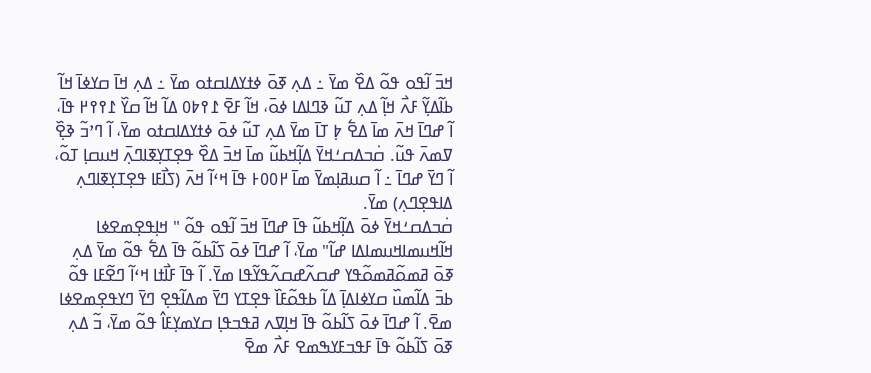ߞߏ߫ ߊ߬ߟߋ ߟߋ߬ ߡߐ߰ ߘߌ߫ ߸ ߡߍ߲ ߧߋ߫ ߦߙߌߡߊߛߙߋ ߘߌ߫ ߸ ߡߍ߲ ߞߊ߫ ߛߌߦߊ߫ ߞߊ߬ ߕߊ߬ߡߌ߲߬ ߓߍ߯ ߞߊ߲߬ ߡߍ߲ ߠߎ߬ ߢߣߊߡߊ ߦߋ߫، ߞߊ߬ ߓߐ߫ ߁߉߈߀ ߡߊ߬ ߞߊ߬ ߛߌ߰ ߁߉߉߂ ߟߊ߫، ߊ߬ ߝߣߊ߫ ߞߍ߫ ߘߊ߫ ߡߐ߱ ߈߲ ߠߊ߫ ߘߌ߫ ߡߍ߲ ߠߎ߬ ߦߋ߫ ߦߙߌߡߊߛߙߋ ߘߌ߫، ߊ߬ ߣߴߏ߬ ߢߐ߲߰ ߜߘߍ߫ ߟߎ߬. ߛ߭ߏߡߛߑߞߌ߫ ߡߊ߲߬ߞߕߎ߬ ߘߊ߫ ߞߏ߫ ߡߐ߰ ߟߐ߲ߠߌ߲ߧߊߣߍ߲߫ ߞߎߛߊ߲ ߠߋ߬، ߊ߬ ߣߌ߫ ߝߣߊ߫ ߸ ߊ߬ ߛߎߥߊ߲ߘߌ߫ ߘߊ߫ ߂߀߀߅ ߟߊ߫ ߞߵߊ߬ ߞߍ߫ (ߖߊ߯ߓߊ ߟߐ߲ߠߌ߲ߧߊߣߍ߲ ߡߊߟߐ߲ߣߍ߲) ߘߌ߫.
ߛ߭ߏߡߛߑߞߌ߫ ߦߋ߫ ߡߊ߲߬ߞߕߎ߬ ߟߊ߫ ߝߣߊ߫ ߞߏ߫ ߊ߬ߟߋ ߟߋ߬ " ߞߊ߲ߟߐ߲ߘߐߦߊ ߞߊ߬ߞߎߘߊߞߎߘߊߡߊ ߝߊ߬" ߘߌ߫، ߊ߬ ߝߣߊ߫ ߦߋ߫ ߖߊ߬ߕߋ߬ ߟߊ߫ ߡߐ߱ ߟߋ߬ ߘߌ߫ ߡߍ߲ ߧߋ߫ ߥߘߋ߬ߥߘߋ߬ߟߌ ߝߛߍ߬ߝߛߍ߬ߟߌ߬ߟߊ ߘߌ߫. ߊ߬ ߟߊ߫ ߓߊ߯ߙߊ ߞߵߊ߬ ߣߐ߬ߓߊ ߟߋ߬ ߕߏ߫ ߡߊ߬ߘߎ߰ ߛߌߦߊߡߊ߲߫ ߡߊ߬ ߕߟߋ߬ߓߊ߰ ߟߐ߲ߠߌ ߣߌ߫ ߘߡߊ߬ߟߐ߲ ߣߌ߫ ߣߌߟߐ߲ߘߐߦߊ ߘߐ߫. ߊ߬ ߝߣߊ߫ ߦߋ߫ ߖߊ߬ߕߋ߬ ߟߊ߫ ߞߊ߲ߜߍ ߥߟߏߟߊ߲ ߛߌߘߌ߲ߓߊ߮ ߟߋ߬ ߘߌ߫، ߏ߬ ߡߍ߲ ߧߋ߫ ߖߊ߬ߕߋ߬ ߟߊ߫ ߓߟߏߓߌߒߘߐ ߓߍ߯ ߘߐ߫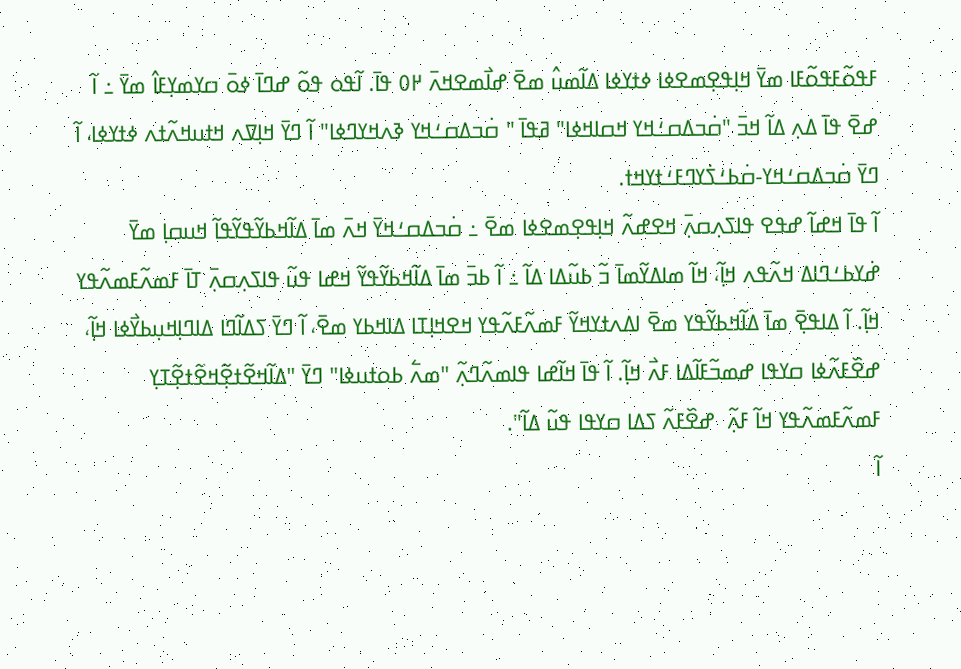ߓߟߋ߬ߓߟߋ߬ߓߊ ߘߌ߫ ߞߊ߲ߟߐ߲ߘߐߦߊ ߦߙߌߦߊ ߡߊ߬ߘߎ߮ ߘߐ߫ ߝߊ߯ߘߐߞߍ߫ ߂߀ ߟߊ߫. ߊ߬ߟߋ ߟߋ߬ ߝߣߊ߫ ߦߋ߫ ߛߌߘߌ߲ߓߊ߮ ߘߌ߫ ߸ ߊ߬ ߝߐ߫ ߟߊ߫ ߡߍ߲ ߡߊ߬ ߞߏ߫ "ߛ߭ߏߡߛߑߞߌ ߞߛߊߞߦߊ" ߥߟߊ߫ " ߛ߭ߏߡߛߑߞߌ ߢߍߞߌߣߦߊ" ߊ߬ ߣߌ߫ ߞߊ߲ߜߍ ߞߙߎߞߍ߬ߙߍ ߦߙߌߦߊ، ߊ߬ ߣߌ߫ ߛ߭ߏߡߛߑߞߌ-ߛ߭ߕߑߖ߭ߌߣߓߑߙߌߞߙ.
ߊ߬ ߟߊ߫ ߞߝߊ߬ ߝߟߐ ߟߊߖߍ߲ߛߍ߲߫ ߞߐߝߍ߬ ߞߊ߲ߟߐ߲ߘߐߦߊ ߘߐ߫ ߸ ߛ߭ߏߡߛߑߞߌ߫ ߞߍ߫ ߘߊ߫ ߡߊ߬ߞߕߌ߬ߟߌ߬ߟߊ߬ ߞߎߛߊ߲ ߘߌ߫ ߝ߭ߌߕߑߣߊߡ ߞߍ߬ߟߍ ߞߊ߲߬، ߞߊ߬ ߘߊߡߌ߬ߘߊ߫ ߏ߬ ߕߎ߬ߡߊ ߡߊ߬ ߸ ߊ߬ ߕߏ߫ ߘߊ߫ ߡߊ߬ߞߕߌ߬ߟߌ߬ ߞߝߊ ߟߎ߬ ߟߊߖߍ߲ߛߍ߲߫ ߠߊ߫ ߓߘߍ߬ߓߘߍ߬ߟߌ ߞߊ߲߬. ߊ߬ ߡߊߟߐ߲߫ ߘߊ߫ ߡߊ߬ߞߕߌ߬ߟߌ ߘߐ߫ ߊߡߍߙߌߞߌ߬ ߓߘߍ߬ߓߍ߬ߟߌ ߞߐߞߊ߲ߠߊ ߡߊߞߕߌ ߘߐ߫، ߊ߬ ߣߌ߫ ߖߡߊ߬ߣߊ ߡߊߣߊ߲ߞߎ߲ߕߌ߯ߦߊ ߞߊ߲߬، ߝߐ߰ߓߍ߬ߦߊ ߛߌߟߊ ߝߘߏ߬ߓߊ߬ߡߊ ߓߍ߯ ߞߊ߲߬. ߊ߬ ߟߊ߫ ߞߊ߬ߝߊ ߟߊߘߍ߬ߣߍ߲߬ "ߘߍ߱ ߕߋߙߎߦߊ" ߣߌ߫ "ߡߊ߬ߞߐ߬ߙߐ߲߬ߞߐ߬ߙߐ߲߬ߠߌ߲ ߓߘߍ߬ߓߘߍ߬ߟߌ ߞߊ߬ ߓߍ߲߬  ߝߐ߰ߓߍ߬ ߖߡߊ ߛߌߟߊ ߟߎ߬ ߡߊ߬".
ߊ߬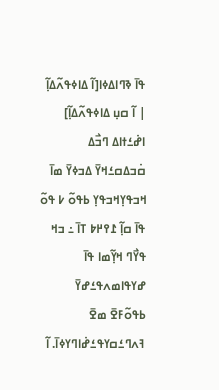ߟߊ߫ ߢߣߊߡߦߊ[ߊ߬ ߡߊߦߟߍ߬ߡߊ߲߬ | ߊ߬ ߛߎ߲ ߡߊߦߟߍ߬ߡߊ߲߬]
ߊߝ߭ߑߙߊߡ ߣߏ߯ߡ ߛ߭ߏߡߛߑߞߌ߫ ߡߏߦߌ߫ ߘߊ߫ ߞߏߟߌ߲ߞߏߟߌ߲ ߕߟߋ߬ ߇ ߟߋ߬ ߟߊ߫ ߛߊ߲߬ ߁߉߂߈ ߠߊ߫ ߸ ߏߞ ߟߌ߯ߣ ߞߌ߲߬ߘߊ ߟߊ߫ ߝߌߟߊߘߍߟߑߝߌ߫ ߕߟߋ߬ߓߐ߫ ߘߐ߫ ߔߍߣߑߛߌߟߑߝ߭ߊߣߌߦߊ߫. ߊ߬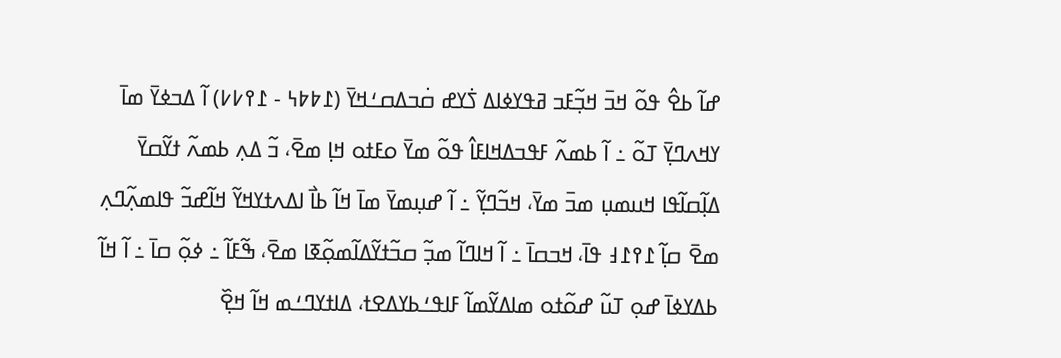ߝߊ߬ ߕߐ߮ ߟߋ߬ ߞߏ߫ ߞߏ߲߬ߓߏ ߥߟߌߦߊߡ ߖ߭ߌߝ ߛ߭ߏߡߛߑߞߌ߫ (߁߈߈߆ - ߁߉߇߇) ߊ߬ ߡߏߦߌ߫ ߘߊ߫ ߌߞߍߣߌ߲߫ ߠߋ߬ ߸ ߊ߬ ߕߘߍ߬ ߓߟߏߡߞߊߓߊ߮ ߟߋ߬ ߘߌ߫ ߋߓߙߋ ߞߊ߲ ߘߐ߫، ߏ߬ ߡߍ߲ ߕߘߍ߬ ߙߌ߬ߛߌ߫ ߡߊ߲߬ߛߊ߬ߟߊ ߞߎߘߎ߲ ߘߏ߫ ߘߌ߫، ߞߏ߬ߣߌ߲߬ ߸ ߊ߬ ߝߎ߲ߘߌ߫ ߘߊ߫ ߞߊ߬ ߕߊ߯ ߊߡߍߙߌߞߌ߬ ߞߊ߬ߝߏ߬ ߟߊߘߍ߲߬ߣߍ߲ ߘߐ߫ ߛߊ߲߬ ߁߉߁߃ ߟߊ߫، ߞߏߛߊ߫ ߸ ߊ߬ ߞߊߣߊ߬ ߘߏ߲߬ ߛߏ߬ߙߌ߬ߡߊ߬ߘߋ߲߬ߧߊ ߘߐ߫، ߒ߬ߓߊ߬ ߸ ߦߋ߲߬ ߛߊ߫ ߸ ߊ߬ ߞߊ߬ ߕߡߌߦߊ߫ ߝߋ߲ ߠߎ߬ ߝߋ߬ߙߋ ߘߊߡߌ߬ߘߊ߬ ߓߊߟߑߕߌߡߐߙ، ߡߊߙߌߣߑߘ ߞߊ߬ ߞߐ߲߰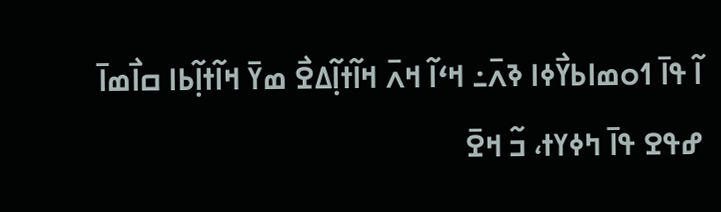ߊ߬ ߟߊ߫ ߗߋߘߊߕߌ߯ߦߊ ߢߍ߫߸ ߞߵߊ߬ ߞߍ߫ ߞߊ߬ߙߊ߲߬ߡߐ߯ ߘߌ߫ ߞߊ߬ߙߊ߲߬ߕߊ ߛߊ߯ߘߊ߫ ߝߟߐ ߟߊ߫ ߤߦߌߙ، ߏ߬ ߞߐ߫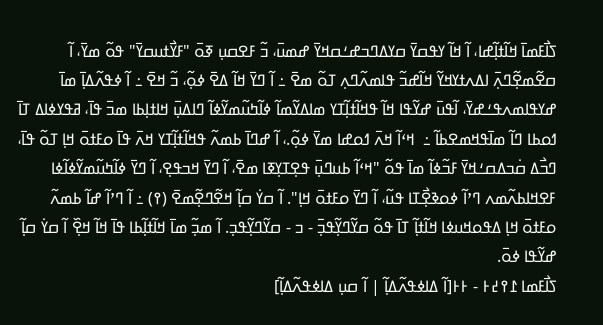ߖߊ߯ߓߘߊ߫ ߞߊ߬ߙߊ߲߬ߝߊ، ߊ߬ ߞߊ߬ ߌߟߛߌ߫ ߛߌߡߣߏߝߑߛߞߌ߫ ߝߘߎ߫، ߏ߬ ߓߐߛߎ߲ ߧߋ߫ "ߓߌ߯ߙߎߛߌ߫" ߟߋ߬ ߘߌ߫، ߊ߬ ߛߐ߬ߘߐ߲߬ߣߍ߲߫ ߊߡߍߙߌߞߌ߬ ߞߊ߬ߝߏ߬ ߟߊߘߍ߬ߣߍ߲ ߠߋ߬ ߘߐ߫ ߸ ߊ߬ ߣߌ߫ ߞߊ߬ ߡߐ߫ ߦߋ߲߬، ߏ߬ ߞߐ߫ ߸ ߊ߬ ߦߟߍ߬ߡߊ߲߫ ߘߊ߫ ߝߌߟߊߘߍߟߑߝߌ߫، ߊ߬ߟߎ߫ ߝߌ߬ߟߊ ߞߊ߬ ߟߞߊ߬ߙߊ߲߬ߠߌ ߘߊߡߌ߬ߘߊ߬ ߦߊ߬ߤߎ߬ߘߌ߬ߦߊ߬ ߣߊߡߎ߲߫ ߞߊߙߊ߲ߕߊ ߘߏ߫ ߟߊ߫، ߥߟߌߦߊߡ ߠߊ߫ ߗߋߕߊ ߣߊ߬ ߘߊ߫ߟߞߘߐߕߊ߬ ߸  ߞߵߊ߬ ߞߍ߫ ߗߋߝߊ ߘߌ߫ ߦߋ߲߬.، ߊ߬ ߝߣߊ߫ ߕߘߍ߬ ߟߞߊ߬ߙߊ߲߬ߠߌ ߞߍ߫ ߟߊ߫ ߋߓߙߋ߫ ߞߊ߲ ߠߋ߬ ߟߊ߫، ߣߏ߯ߡ ߛ߭ߏߡߛߑߞߌ߫ ߓߏ߬ߦߊ߬ ߘߊ߫ ߟߋ߬ "ߞߵߊ߬ ߕߎߣߎ߲߫ ߟߐ߲ߠߌ߲ߧߊ ߘߐ߫، ߊ߬ ߣߌ߫ ߞߏߟߐ߲، ߊ߬ ߣߌ߫ ߦߊ߬ߤߎ߬ߘߌ߬ߦߊ߬ߦߊ ߓߐߞߊߕߍ߬ߘߍ ߣߴߊ߬ ߦߋߢߐ߲߯ߠߊ ߟߎ߬، ߊ߬ ߣߌ߫ ߋߓߙߋ߫ ߞߊ߲". ߊ߬ ߛߌ߭ ߛߊ߲߬ ߞߐ߬ߣߐ߲߬ߘߐ߫ (߉) ߸ ߊ߬ ߣߴߊ߬ ߝߊ߬ ߕߘߍ߬ ߋߓߙߋ߫ ߞߊ߲ ߡߟߋߞߎߦߊ ߞߊ߬ߙߊ߲߬ ߠߊ߫ ߟߋ߬ ߛߌ߬ߣߌ߲߬ߟߏ߲߫ - ߏ - ߛߌ߬ߣߌ߲߬ߟߏ߲. ߊ߬ ߘߏ߲߬ ߘߊ߫ ߞߊ߬ߙߊ߲߬ߕߊ ߟߊ߫ ߞߊ߬ ߞߐ߲߰ ߊ߬ ߛߌ߭ ߛߊ߲߬ ߝߌ߬ߟߊ ߦߋ߫.
ߖߊ߯ߓߘߊ ߁߉߄߅ - ߅߅[ߊ߬ ߡߊߦߟߍ߬ߡߊ߲߬ | ߊ߬ ߛߎ߲ ߡߊߦߟߍ߬ߡߊ߲߬]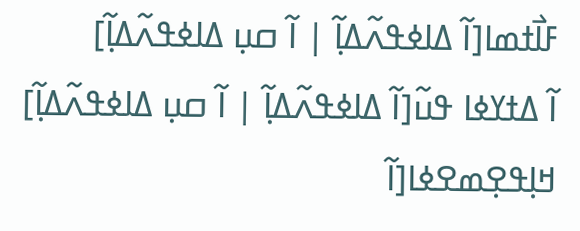ߓߊ߯ߙߘߊ[ߊ߬ ߡߊߦߟߍ߬ߡߊ߲߬ | ߊ߬ ߛߎ߲ ߡߊߦߟߍ߬ߡߊ߲߬]
ߊ߬ ߡߙߌߦߊ ߟߎ߬[ߊ߬ ߡߊߦߟߍ߬ߡߊ߲߬ | ߊ߬ ߛߎ߲ ߡߊߦߟߍ߬ߡߊ߲߬]
ߞߊ߲ߟߐ߲ߘߐߦߊ[ߊ߬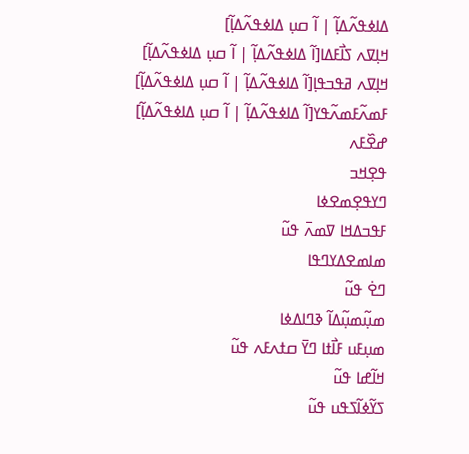ߡߊߦߟߍ߬ߡߊ߲߬ | ߊ߬ ߛߎ߲ ߡߊߦߟߍ߬ߡߊ߲߬]
ߞߊ߲ߜߍ ߖߊ߯ߓߡߊ[ߊ߬ ߡߊߦߟߍ߬ߡߊ߲߬ | ߊ߬ ߛߎ߲ ߡߊߦߟߍ߬ߡߊ߲߬]
ߞߊ߲ߜߍ ߥߟߏߟߊ߲[ߊ߬ ߡߊߦߟߍ߬ߡߊ߲߬ | ߊ߬ ߛߎ߲ ߡߊߦߟߍ߬ߡߊ߲߬]
ߓߘߍ߬ߓߘߍ߬ߟߌ[ߊ߬ ߡߊߦߟߍ߬ߡߊ߲߬ | ߊ߬ ߛߎ߲ ߡߊߦߟߍ߬ߡߊ߲߬]
ߝߐ߰ߓߍ
ߟߐ߲ߞߏ
ߣߌߟߐ߲ߘߐߦߊ
ߓߟߏߡߞߊ ߜߘߍ߫ ߟߎ߬
ߘߊߘߐߡߌߣߟߊ
ߣߐ߭ ߟߎ߬
ߘߎ߲߬ߘߎ߲߬ߡߊ߬ ߢߣߊߡߦߊ
ߘߎ߲ߓߎ ߓߊ߯ߙߊ ߣߌ߫ ߛߙߍߓߍ ߟߎ߬
ߞߊ߬ߝߊ ߟߎ߬
ߖߌ߬ߦߊ߬ߖߟߎ ߟߎ߬